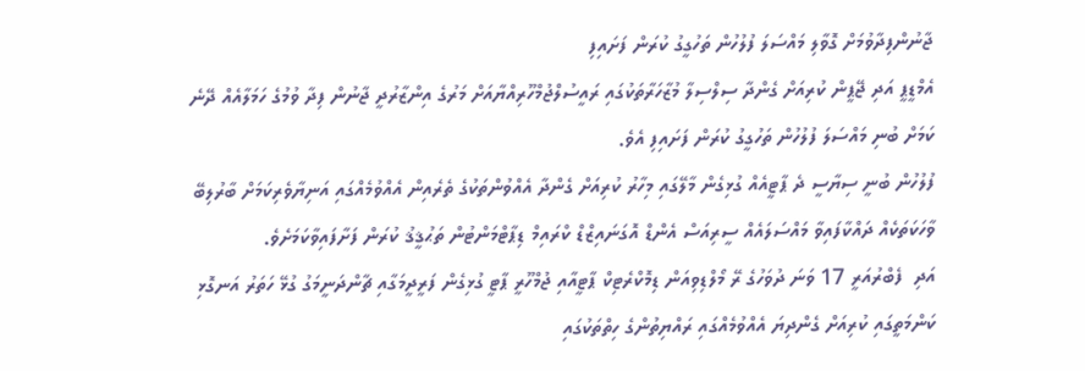ޖާނުންފިދާވުމަށް ގޮވާލި މައްސަލަ ފުލުހުން ތަހުގީގު ކުރަން ފަށައިފި
އެމްޑީޕީ އަދި ޖޭޕީން ކުރިއަށް ގެންދާ ސިލްސިލާ މުޒާހަރާތަކުގައި ރައީސުލްޖުމްހޫރިއްޔާއަށް މަރުގެ އިންޒާރުދީ ޖާނުން ފިދާ ވުމުގެ ހަމަލާއެއް ދޭނެ ކަމަށް ބުނި މައްސަލަ ފުލުހުން ތަހުގީގު ކުރަން ފަށައިފި އެވެ.
ފުލުހުން ބުނީ ސިޔާސީ ދެ ޕާޓީއެއް ގުޅިގެން މާލޭގައި މިހާރު ކުރިއަށް ގެންދާ އެއްވުންތަކުގެ ތެރެއިން އެއްވުމެއްގައި އަނިޔާވެރިކަމަށް ބާރުލިބޭ ވާހަކަތަކެއް ދައްކާފައިވާ މައްސަލައެއް ސީރިއަސް އެންޑް އޮގަނައިޒްޑް ކްރައިމް ޑިޕާޓްމަންޓުން ތަޙުޤީޤު ކުރަން ފަށާފައިވާކަމަށެވެ.
އަދި  ފެބްރުއަރީ 17 ވަނަ ދުވަހުގެ ރޭ މޯލްޑިވިއަން ޑިމޮކްރެޓިކް ޕާޓީއާއި ޖުމްހޫރީ ޕާޓީ ގުޅިގެން ފަރީދީމަގާއި ޗާންދަނީމަގު ގުޅޭ ހަތަރު އަނގޮޅި ކަންމަތީގައި ކުރިއަށް ގެންދިޔަ އެއްވުމެއްގައި ރައްޔިތުންގެ ހިތްތަކުގައި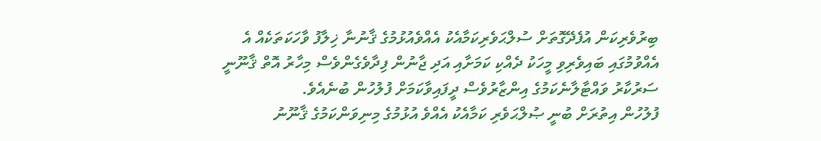ބިރުވެރިކަން އުފެދޭގޮތަށް ސުލްޙަވެރިކަމާއެކު އެއްވެއުޅުމުގެ ޤާނުނާ ޚިލާފު ވާހަކަތަކެއް އެ އެއްވުމުގައި ބައިވެރިވި މީހަކު ދެއްކި ކަމަށާއި އަދި ޖާނުން ފިދާވެގެންވެސް މިހާރު އޮތް ޤާނޫނީ ސަރުކާރު ވައްޓާލާނެކަމުގެ އިންޒާރުވެސް ދީފައިވާކަމަށް ފުލުހުން ބުނެއެވެ.
ފުލުހުން އިތުރަށް ބުނީ ޞުލްޙަވެރި ކަމާއެކު އެއްވެ އުޅުމުގެ މިނިވަންކަމުގެ ޤާނޫނު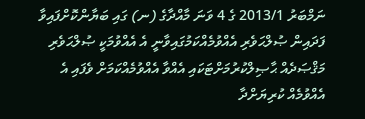ނަމްބަރު 2013/1 ގެ 4 ވަނަ މާއްދާގެ (ނ) ގައި ބަޔާންކޮށްފައިވާ ފަދައިން ޞުލްޙަވެރި އެއްވުމެއްކަމުގައިވާނީ އެ އެއްވުމަކީ ޞުލްޙަވެރި މަޤްޞަދެއް ޙާޞިލްކުރުމަށްޓަކައި އެއްވާ އެއްވުމެއްކަމަށް ވެފައި އެ އެއްވުމެއް ކުރިޔަށްދާ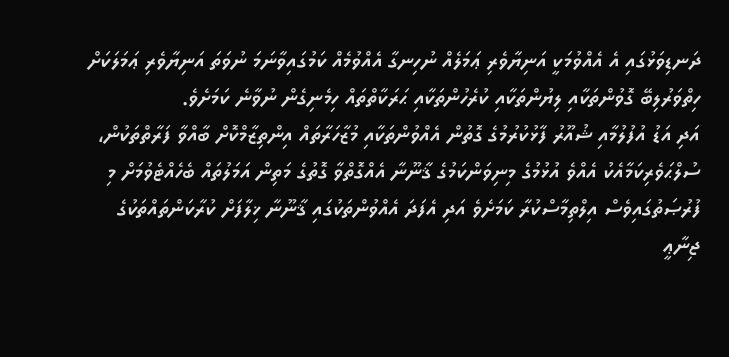ދަނޑިވަޅުގައި އެ އެއްވުމަކީ އަނިޔާވެރި ޢަމަލެއް ނުހިނގާ އެއްވުމެއް ކަމުގައިވާނަމަ ނުވަތަ އަނިޔާވެރި ޢަމަލަކަށް ހިތްވަރުލިބޭ ގޮވުންތަކާއި ލިޔުންތަކާއި ކުރެހުންތަކާއި ޙަރަކާތްތައް ހިމެނިގެން ނުވާނެ ކަމަށެވެ.
އަދި އަޑު އުފުލުމާއި ޝުއޫރު ފާޅުކުރުމުގެ ގޮތުން އެއްވުންތަކާއި މުޒާހަރާތައް އިންތިޒާމްކޮށް ބާއްވާ ފަރާތްތަކުން، ސުލްޙަވެރިކަމާއެކު އެއްވެ އުޅުމުގެ މިނިވަންކަމުގެ ޤާނޫނާ އެއްގޮތްވާ ގޮތުގެ މަތިން އަމަލުތައް ބެހެއްޓެވުމަށް މި ފުރުޞަތުގައިވެސް އިލްތިމާސްކުރާ ކަމަށެވެ އަދި އެފަދަ އެއްވުންތަކުގައި ޤާނޫނާ ޚިލާފަށް ކުރާކަންތައްތަކުގެ ޖިނާޢީ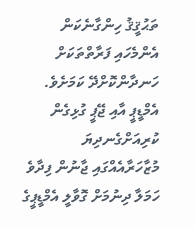ތަޙުޤީޤު ހިންގާނެކަން އެންމެހައި ފަރާތްތަކަށް ހަނދާންކޮށްދޭ ކަމަށެވެ.
އެމްޑީޕީ އާއި ޖޭޕީ ގުޅިގެން ކުރިއަށްގެނދިޔަ މުޒާހަރާއެއްގައި ޖާނުން ފިދާވެ ހަމަލާ ދިނުމަށް ގޮވާލީ އެމްޑީޕީގެ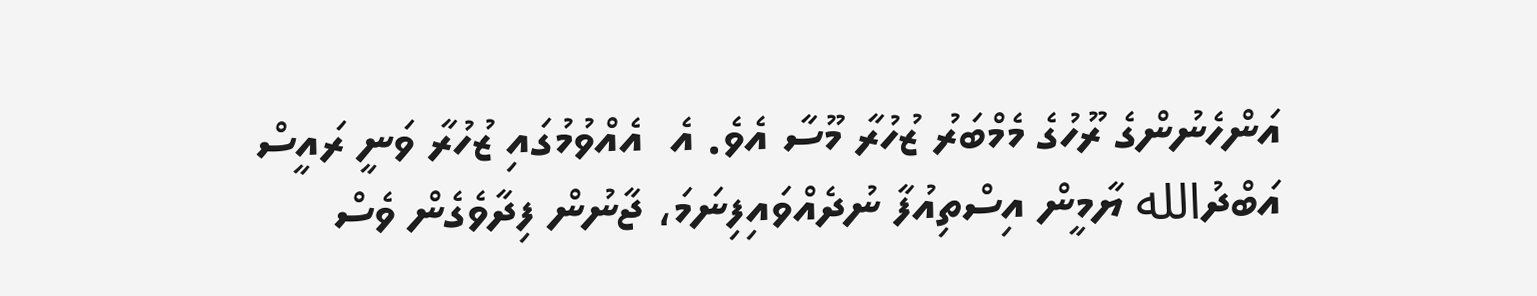އަންހެނުންގެ ރޫހުގެ މެމްބަރު ޒުހުރާ މޫސާ އެވެ. އެ  އެއްވުމުގައި ޒުހުރާ ވަނީ ރައީސް އަބްދުالله ޔާމީން އިސްތިއުފާ ނުދެއްވައިފިނަމަ، ޖާނުން ފިދާވެގެން ވެސް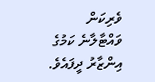ވެރިކަން ވައްޓާލާނެ ކަމުގެ އިންޒާރު ދީފައެވެ.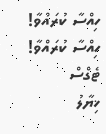ހިއްސާ ކުރައްވާ!
ހިއްސާ ކުރައްވާ!
ޓެގްސް
ޚިޔާލު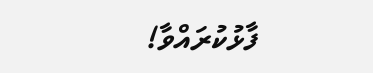ފާޅުކުރައްވާ!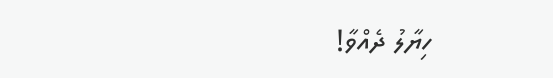ހިޔާލު ދެއްވާ!